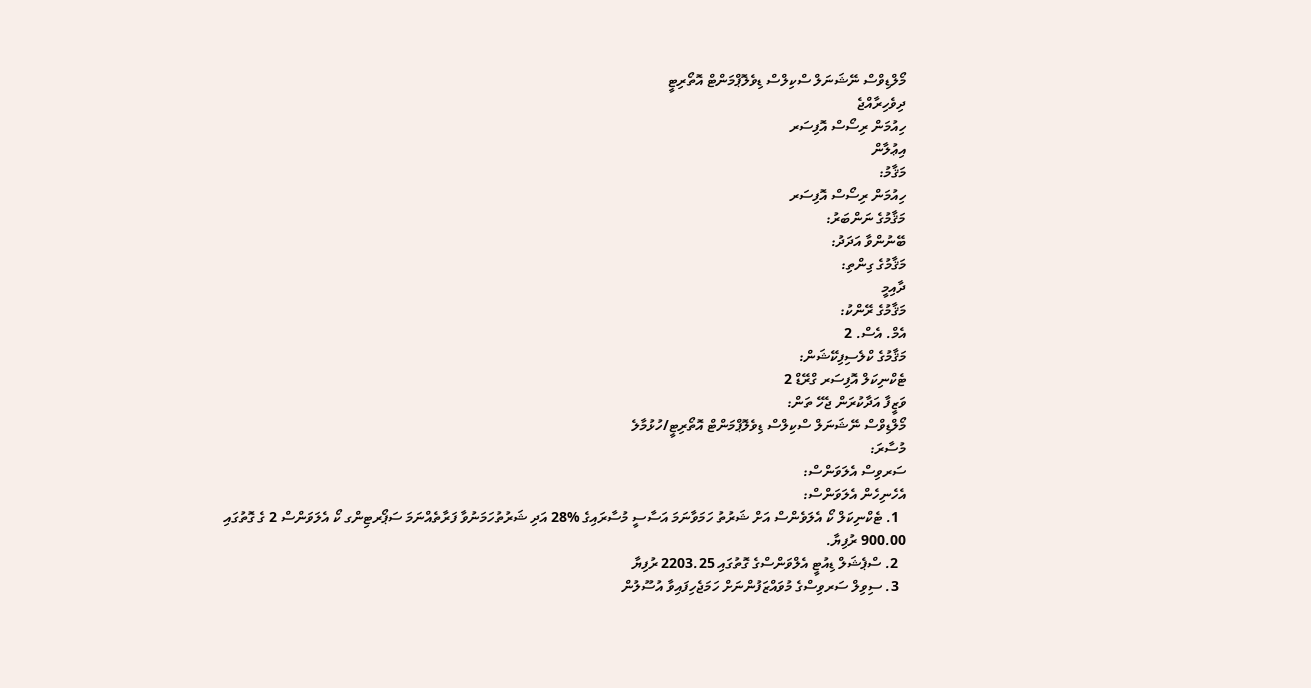މޯލްޑިވްސް ނޭޝަނަލް ސްކިލްސް ޑިވެލޮޕްމަންޓް އޮތޯރިޓީ
ދިވެހިރާއްޖެ
ހިއުމަން ރިސޯސް އޮފިސަރ
އިޢުލާން
މަޤާމު:
ހިއުމަން ރިސޯސް އޮފިސަރ
މަޤާމުގެ ނަންބަރު:
ބޭނުންވާ އަދަދު:
މަޤާމުގެ ގިންތި:
ދާއިމީ
މަޤާމުގެ ރޭންކު:
އެމް. އެސް. 2
މަޤާމުގެ ކްލެސިފިކޭޝަން:
ޓެކްނިކަލް އޮފިސަރ ގްރޭޑް 2
ވަޒީފާ އަދާކުރަން ޖެހޭ ތަން:
މޯލްޑިވްސް ނޭޝަނަލް ސްކިލްސް ޑިވެލޮޕްމަންޓް އޮތޯރިޓީ/ހުޅުމާލެ
މުސާރަ:
ސަރވިސް އެލަވަންސް:
އެހެނިހެން އެލަވަންސް:
  1. ޓެކްނިކަލް ކޯ އެލަވެންސް އަށް ޝަރުތު ހަމަވާނަމަ އަސާސީ މުސާރައިގެ %28 އަދި ޝަރުތުހަމަނުވާ ފަރާތެއްނަމަ ސަޕޯރޓިންގ ކޯ އެލަވަންސް 2 ގެ ގޮތުގައި 900.00 ރުފިޔާ.
  2. ސްޕެޝަލް ޑިއުޓީ އެލްވަންސްގެ ގޮތުގައި 2203.25 ރުފިޔާ
  3. ސިވިލް ސަރވިސްގެ މުވައްޒަފުންނަށް ހަމަޖެހިފައިވާ އުސޫލުން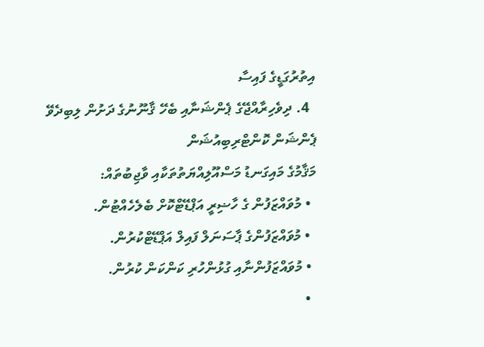އިތުރުގަޑީގެ ފައިސާ
  4. ދިވެހިރާއްޖޭގެ ޕެންޝަނާއި ބެހޭ ޤާނޫނުގެ ދަށުން ލިބިދެވޭ ޕެންޝަން ކޮންޓްރިބިއުޝަން
މަޤާމުގެ މައިގަނޑު މަސްއޫލިއްޔަތުތަކާއި ވާޖިބުތައް:
  • މުވައްޒަފުން ގެ ހާޟިރީ އަޕްޑޭޓްކޮށް ބެލެހެއްޓުން.
  • މުވައްޒަފުންގެ ޕާސަނަލް ފައިލް އަޕްޑޭޓްކުރުން.
  • މުވައްޒަފުންނާއި ގުޅުންހުރި ކަންކަން ކުރުން.
  •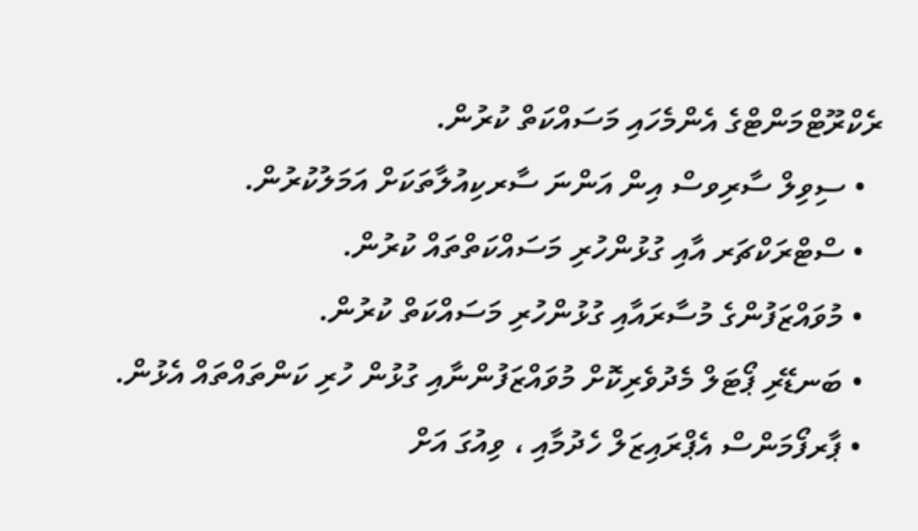ރެކްރޫޓްމަންޓްގެ އެންމެހައި މަސައްކަތް ކުރުން.
  • ސިވިލް ސާރިވސް އިން އަންނަ ސާރކިއުލާތަކަށް އަމަލުކުރުން.
  • ސްޓްރަކްޗަރ އާއި ގުޅުންހުރި މަސައްކަތްތައް ކުރުން.
  • މުވައްޒަފުންގެ މުސާރައާއި ގުޅުންހުރި މަސައްކަތް ކުރުން.
  • ބަނޑޭރި ޕޯޓަލް މެދުވެރިކޮށް މުވައްޒަފުންނާއި ގުޅުން ހުރި ކަންތައްތައް އެޅުން.
  • ޕާރފޯމަންސް އެޕްރައިޒަލް ހެދުމާއި ، ވިއުގަ އަށް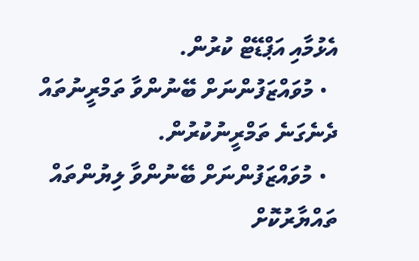އެޅުމާއި އަޕްޑޭޓް ކުރުން.
  • މުވައްޒަފުންނަށް ބޭނުންވާ ތަމްރީނުތައް ދެނެގަނެ ތަމްރީނުކުރުން.
  • މުވައްޒަފުންނަށް ބޭނުންވާ ލިޔުންތައް ތައްޔާރުކޮށް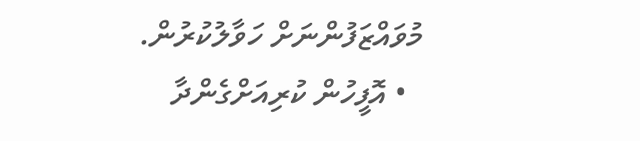މުވައްޒަފުންނަށް ހަވާލުކުރުން.
  • އޮފީހުން ކުރިއަށްގެންދާ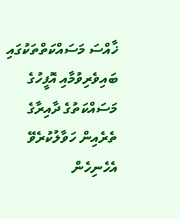ޚާއްސަ މަސައްކަތްތަކުގައި ބައިވެރިވުމާއި އޮފީހުގެ މަސައްކަތުގެ ދާއިރާގެ ތެރެއިން ހަވާލުކުރެވޭ އެހެނިހެން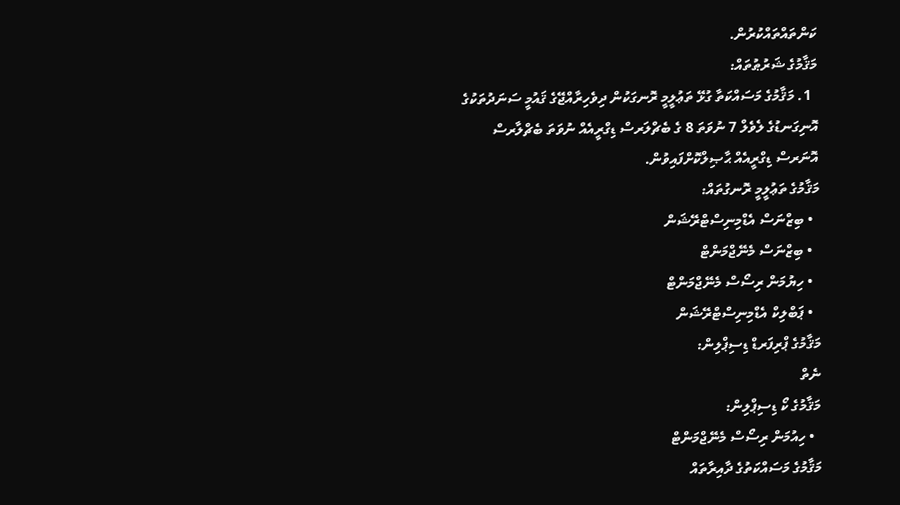ކަންތައްތައްކުރުން.
މަޤާމުގެ ޝަރުޠުތައް:
  1. މަޤާމުގެ މަސައްކަތާ ގުޅޭ ތަޢުލީމީ ރޮނގަކުން ދިވެހިރާއްޖޭގެ ޤައުމީ ސަނަދުތަކުގެ އޮނިގަނޑުގެ ލެވެލް 7 ނުވަތަ 8 ގެ ބެޗްލަރސް ޑިގްރީއެއް ނުވަތަ ބެޗްލާރސް އޮނަރސް ޑިގްރީއެއް ޙާޞިލްކޮށްފައިވުން.
މަޤާމުގެ ތަޢުލީމީ ރޮނގުތައް:
  • ބިޒްނަސް އެޑްމިނިސްޓްރޭޝަން
  • ބިޒްނަސް މެނޭޖްމަންޓް
  • ހިޔުމަން ރިސޯސް މެނޭޖްމަންޓް
  • ޕަބްލިކް އެޑްމިނިސްޓްރޭޝަން
މަޤާމުގެ ޕްރިފަރޑް ޑިސިޕްލިން:
ނެތް
މަޤާމުގެ ކޯ ޑިސިޕްލިން:
  • ހިއުމަން ރިސޯސް މެނޭޖްމަންޓް
މަޤާމުގެ މަސައްކަތުގެ ދާއިރާތައް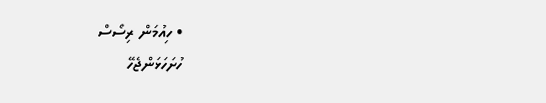• ހިއުމަން ރިސޯސް
ހުށަހަޅަންޖެހޭ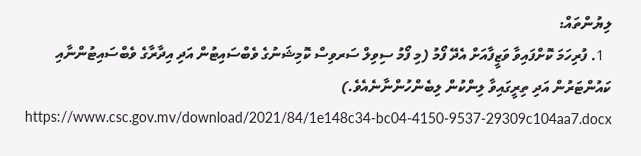ލިޔުންތައް:
  1. ފުރިހަމަ ކޮށްފައިވާ ވަޒީފާއަށް އެދޭ ފޯމު (މި ފޯމު ސިވިލް ސަރވިސް ކޮމިޝަނުގެ ވެބްސައިޓުން އަދި އިދާރާގެ ވެބްސައިޓުންނާއި ކައުންޓަރުން އަދި ތިރީގައިވާ ލިންކުން ލިބެންހުންނާނެއެވެ.)  https://www.csc.gov.mv/download/2021/84/1e148c34-bc04-4150-9537-29309c104aa7.docx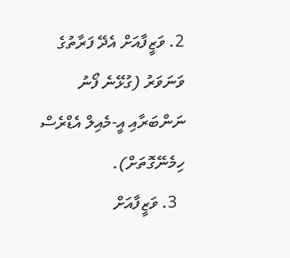2. ވަޒީފާއަށް އެދޭ ފަރާތުގެ ވަނަވަރު (ގުޅޭނެ ފޯނު ނަންބަރާއި އީ-މެއިލް އެޑްރެސް ހިމެނޭގޮތަށް).
  3. ވަޒީފާއަށް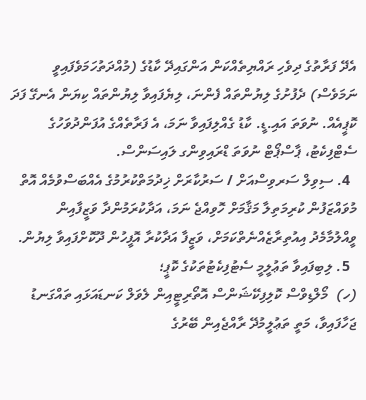އެދޭ ފަރާތުގެ ދިވެހި ރައްޔިތެއްކަން އަންގައިދޭ ކާޑުގެ (މުއްދަތުހަމަވެފައިވީ ނަމަވެސް) ދެފުށުގެ ލިޔުންތައް ފެންނަ، ލިޔެފައިވާ ލިޔުންތައް ކިޔަން އެނގޭ ފަދަ ކޮޕީއެއް. ނުވަތަ އައި.ޑީ. ކާޑު ގެއްލިފައިވާ ނަމަ، އެ ފަރާތެއްގެ އުފަންދުވަހުގެ ސެޓްފިކެޓު، ޕާސްޕޯޓް ނުވަތަ ޑްރައިވިންގ ލައިސަންސް.
  4. ސިވިލް ސަރވިސްއަށް / ސަރުކާރަށް ޚިދުމަތްކުރުމުގެ އެއްބަސްވުމެއް އޮތް މުވައްޒަފުން ކުރިމަތިލާ މަޤާމަށް ހޮވިއްޖެ ނަމަ، އަދާކުރަމުންދާ ވަޒީފާއިން ވީއްލުމާމެދު އިއުތިރާޒެއްނެތްކަމަށް، ވަޒީފާ އަދާކުރާ އޮފީހުން ދޫކޮށްފައިވާ ލިޔުން.
  5. ލިބިފައިވާ ތަޢުލީމީ ސެޓުފިކެޓުތަކުގެ ކޮޕީ؛
(ހ)  މޯލްޑިވްސް ކޮލިފިކޭޝަންސް އޮތޯރިޓީއިން ލެވަލް ކަނޑައަޅައި ތައްގަނޑު ޖަހާފައިވާ، މަތީ ތަޢުލީމުދޭ ރާއްޖެއިން ބޭރުގެ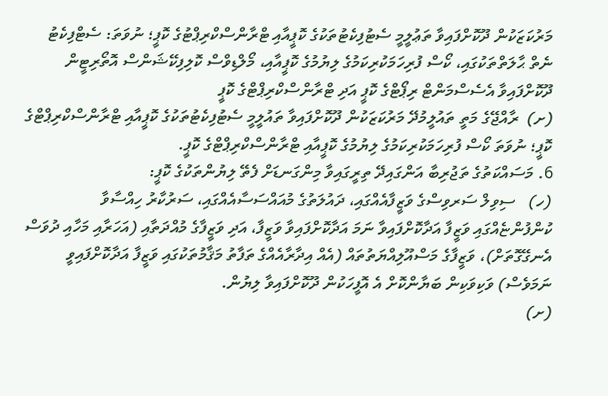މަރުކަޒަކުން ދޫކޮށްފައިވާ ތަޢުލީމީ ސެޓުފިކެޓުތަކުގެ ކޮޕީއާއި ޓްރާންސްކްރިޕްޓުގެ ކޮޕީ؛ ނުވަތަ: ސެޓްފިކެޓު ނެތް ޙާލަތްތަކުގައި، ކޯސް ފުރިހަމަކުރިކަމުގެ ލިޔުމުގެ ކޮޕީއާއި، މޯލްޑިވްސް ކޮލިފިކޭޝަންސް އޮތޯރިޓީން ދޫކޮށްފައިވާ އެސެސްމަންޓް ރިޕޯޓްގެ ކޮޕީ އަދި ޓްރާންސްކްރިޕްޓްގެ ކޮޕީ
(ށ)  ރާއްޖޭގެ މަތީ ތައުލީމުދޭ މަރުކަޒަކުން ދޫކޮށްފައިވާ ތައުލީމީ ސެޓުފިކެޓުތަކުގެ ކޮޕީއާއި ޓްރާންސްކްރިޕްޓްގެ ކޮޕީ؛ ނުވަތަ ކޯސް ފުރިހަމަކުރިކަމުގެ ލިޔުމުގެ ކޮޕީއާއި ޓްރާންސްކްރިޕްޓްގެ ކޮޕީ.
6. މަސައްކަތުގެ ތަޖުރިބާ އަންގައިދޭ ތިރީގައިވާ މިންގަނޑަށް ފެތޭ ލިޔުންތަކުގެ ކޮޕީ:
(ހ)   ސިވިލް ސަރވިސްގެ ވަޒީފާއެއްގައި، ދައުލަތުގެ މުއައްސަސާއެއްގައި، ސަރުކާރު ހިއްސާވާ ކުންފުންޏެއްގައި ވަޒީފާ އަދާކޮށްފައިވާ ނަމަ އަދާކޮށްފައިވާ ވަޒީފާ، އަދި ވަޒީފާގެ މުއްދަތާއި (އަހަރާއި މަހާއި ދުވަސް އެނގޭގޮތަށް)، ވަޒީފާގެ މަސްއޫލިއްޔަތުތައް (އެއް އިދާރާއެއްގެ ތަފާތު މަޤާމުތަކުގައި ވަޒީފާ އަދާކޮށްފައިވީ ނަމަވެސް) ވަކިވަކިން ބަޔާންކޮށް އެ އޮފީހަކުން ދޫކޮށްފައިވާ ލިޔުން.
(ށ)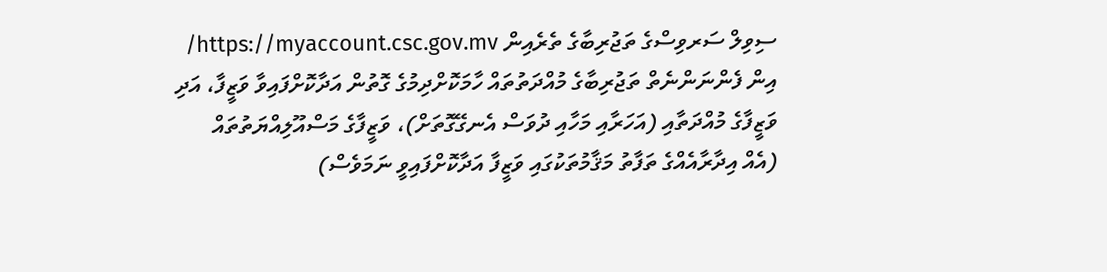ސިވިލް ސަރވިސްގެ ތަޖުރިބާގެ ތެރެއިން https://myaccount.csc.gov.mv/ އިން ފެންނަންނެތް ތަޖުރިބާގެ މުއްދަތުތައް ހާމަކޮށްދިމުގެ ގޮތުން އަދާކޮށްފައިވާ ވަޒީފާ، އަދި ވަޒީފާގެ މުއްދަތާއި (އަހަރާއި މަހާއި ދުވަސް އެނގޭގޮތަށް)، ވަޒީފާގެ މަސްއޫލިއްޔަތުތައް (އެއް އިދާރާއެއްގެ ތަފާތު މަޤާމުތަކުގައި ވަޒީފާ އަދާކޮށްފައިވީ ނަމަވެސް)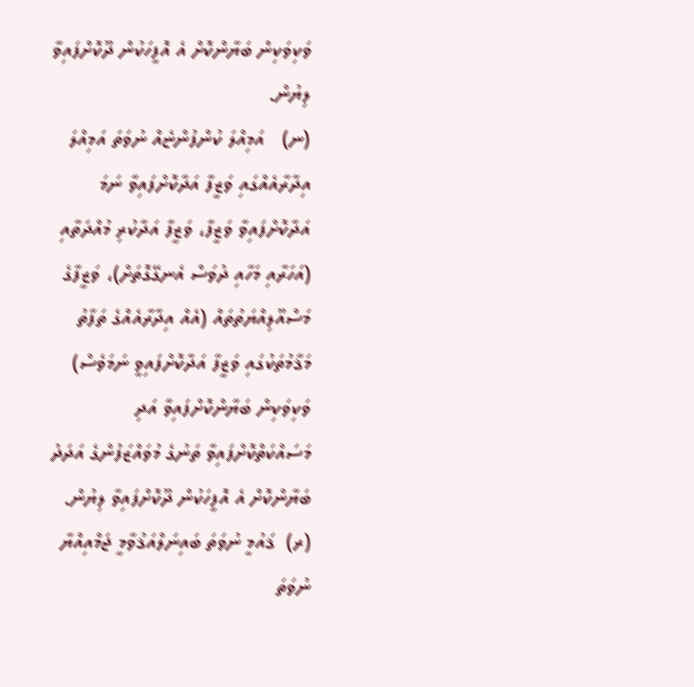ވަކިވަކިން ބަޔާންކޮށް އެ އޮފީހަކުން ދޫކޮށްފައިވާ ލިޔުން.
(ނ)   އަމިއްލަ ކުންފުންޏެއް ނުވަތަ އަމިއްލަ އިދާރާއެއްގައި ވަޒީފާ އަދާކޮށްފައިވާ ނަމަ އަދާކޮށްފައިވާ ވަޒީފާ، ވަޒީފާ އަދާކުރި މުއްދަތާއި (އަހަރާއި މަހާއި ދުވަސް އެނގޭގޮތަށް)، ވަޒީފާގެ މަސްއޫލިއްޔަތުތައް (އެއް އިދާރާއެއްގެ ތަފާތު މަޤާމުތަކުގައި ވަޒީފާ އަދާކޮށްފައިވީ ނަމަވެސް) ވަކިވަކިން ބަޔާންކޮށްފައިވާ އަދި މަސައްކަތްކޮށްފައިވާ ތަނުގެ މުވައްޒަފުންގެ އަދަދު ބަޔާންކޮށް އެ އޮފީހަކުން ދޫކޮށްފައިވާ ލިޔުން.
(ރ)  ޤައުމީ ނުވަތަ ބައިނަލްއަޤުވާމީ ޖަމްއިއްޔާ ނުވަތަ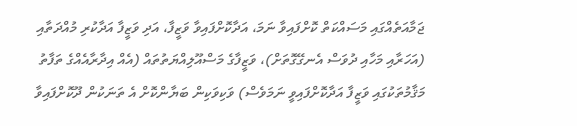ޖަމާއަތެއްގައި މަސައްކަތް ކޮށްފައިވާ ނަމަ، އަދާކޮށްފައިވާ ވަޒީފާ، އަދި ވަޒީފާ އަދާކުރި މުއްދަތާއި (އަހަރާއި މަހާއި ދުވަސް އެނގޭގޮތަށް)، ވަޒީފާގެ މަސްއޫލިއްޔަތުތައް (އެއް އިދާރާއެއްގެ ތަފާތު މަޤާމުތަކުގައި ވަޒީފާ އަދާކޮށްފައިވީ ނަމަވެސް) ވަކިވަކިން ބަޔާންކޮށް އެ ތަނަކުން ދޫކޮށްފައިވާ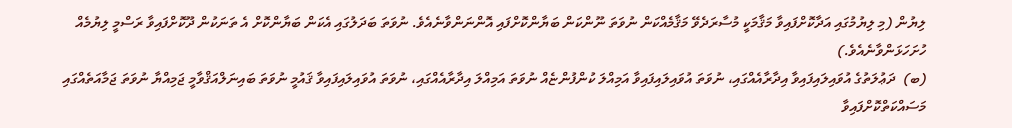ލިޔުން (މި ލިޔުމުގައި އަދާކޮށްފައިވާ މަޤާމަކީ މުސާރަދެވޭ މަޤާމެއްކަން ނުވަތަ ނޫންކަން ބަޔާންކޮށްފައި އޮންނަންވާނެއެވެ. ނުވަތަ ބަދަލުގައި އެކަން ބަޔާންކޮށް އެ ތަނަކުން ދޫކޮށްފައިވާ ރަސްމީ ލިޔުމެއް ހުށަހަޅަންވާނެއެވެ.)
(ބ)  ދަޢުލަތުގެ އުވައިލައިފައިވާ އިދާރާއެއްގައި، ނުވަތަ އުވައިލައިފައިވާ އަމިއްލަ ކުންފުންޏެއް ނުވަތަ އަމިއްލަ އިދާރާއެއްގައި، ނުވަތަ އުވައިލައިފައިވާ ޤައުމީ ނުވަތަ ބައިނަލްއަޤްވާމީ ޖަމިއްޔާ ނުވަތަ ޖަމާއަތެއްގައި މަސައްކަތްކޮށްފައިވާ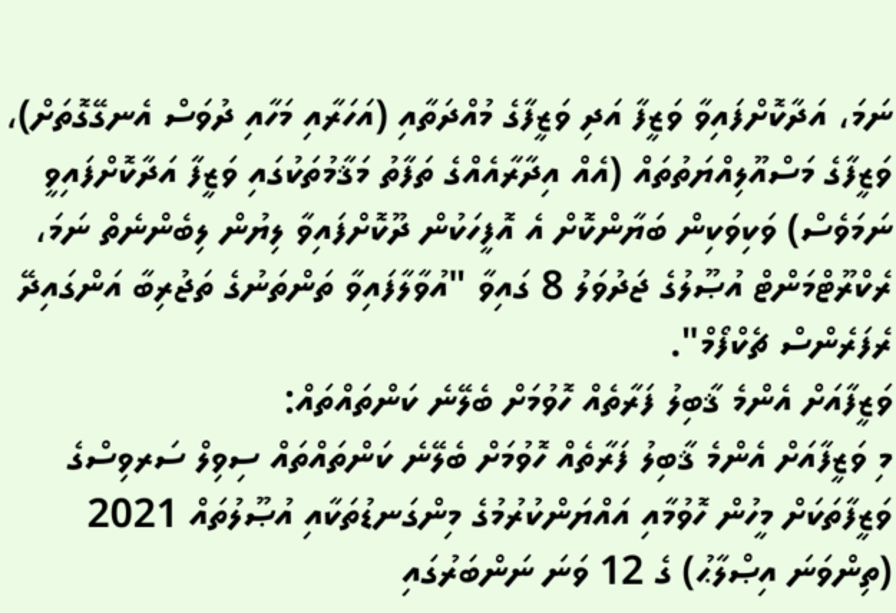ނަމަ، އަދާކޮށްފައިވާ ވަޒީފާ އަދި ވަޒީފާގެ މުއްދަތާއި (އަހަރާއި މަހާއި ދުވަސް އެނގޭގޮތަށް)، ވަޒީފާގެ މަސްއޫލިއްޔަތުތައް (އެއް އިދާރާއެއްގެ ތަފާތު މަޤާމުތަކުގައި ވަޒީފާ އަދާކޮށްފައިވީ ނަމަވެސް) ވަކިވަކިން ބަޔާންކޮށް އެ އޮފީހަކުން ދޫކޮށްފައިވާ ލިޔުން ލިބެންނެތް ނަމަ، ރެކްރޫޓްމަންޓް އުޞޫލުގެ ޖަދުވަލު 8 ގައިވާ "އުވާލާފައިވާ ތަންތަނުގެ ތަޖުރިބާ އަންގައިދޭ ރެފަރެންސް ޗެކްފޯމް".
ވަޒީފާއަށް އެންމެ ޤާބިލު ފަރާތެއް ހޮވުމަށް ބެލޭނެ ކަންތައްތައް:
މި ވަޒީފާއަށް އެންމެ ޤާބިލު ފަރާތެއް ހޮވުމަށް ބެލޭނެ ކަންތައްތައް ސިވިލް ސަރވިސްގެ ވަޒީފާތަކަށް މީހުން ހޮވުމާއި އައްޔަންކުރުމުގެ މިންގަނޑުތަކާއި އުޞޫލުތައް 2021 (ތިންވަނަ އިޞްލާޙު) ގެ 12 ވަނަ ނަންބަރުގައި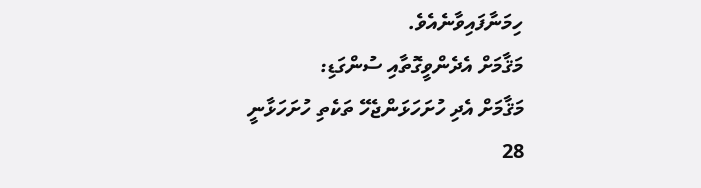ހިމަނާފައިވާނެއެވެ.
މަޤާމަށް އެދެންވީގޮތާއި ސުންގަޑި:
މަޤާމަށް އެދި ހުށަހަޅަންޖެހޭ ތަކެތި ހުށަހަޅާނީ  28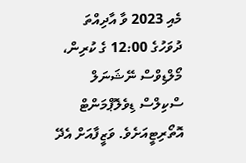މެއި 2023 ވާ އާދިއްތަ ދުވަހުގެ 12:00 ގެ ކުރިން، މޯލްޑިވްސް ނޭޝަނަލް ސްކިލްސް ޑިވެލޮޕްމަންޓް އޮތޯރިޓީއަށެވެ. ވަޒީފާއަށް އެދޭ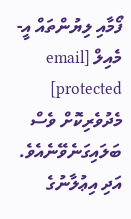ފޯމާއި ލިޔުންތައް އީ-މެއިލް [email protected] މެދުވެރިކޮށް ވެސް ބަލައިގަނެވޭނެއެވެ.
އަދި އިޢުލާނުގެ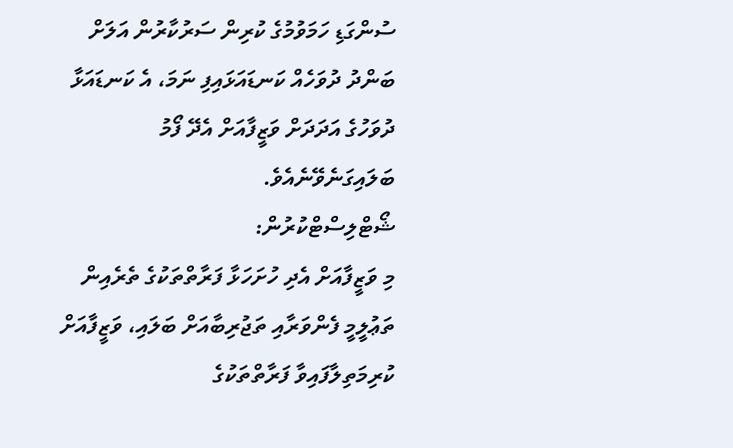ސުންގަޑި ހަމަވުމުގެ ކުރިން ސަރުކާރުން އަލަށް ބަންދު ދުވަހެއް ކަނޑައަޅައިފި ނަމަ، އެ ކަނޑައަޅާ ދުވަހުގެ އަދަދަށް ވަޒީފާއަށް އެދޭ ފޯމު ބަލައިގަނެވޭނެއެވެ.
ޝޯޓްލިސްޓްކުރުން:
މި ވަޒީފާއަށް އެދި ހުށަހަޅާ ފަރާތްތަކުގެ ތެރެއިން ތަޢުލީމީ ފެންވަރާއި ތަޖުރިބާއަށް ބަލައި، ވަޒީފާއަށް ކުރިމަތިލާފައިވާ ފަރާތްތަކުގެ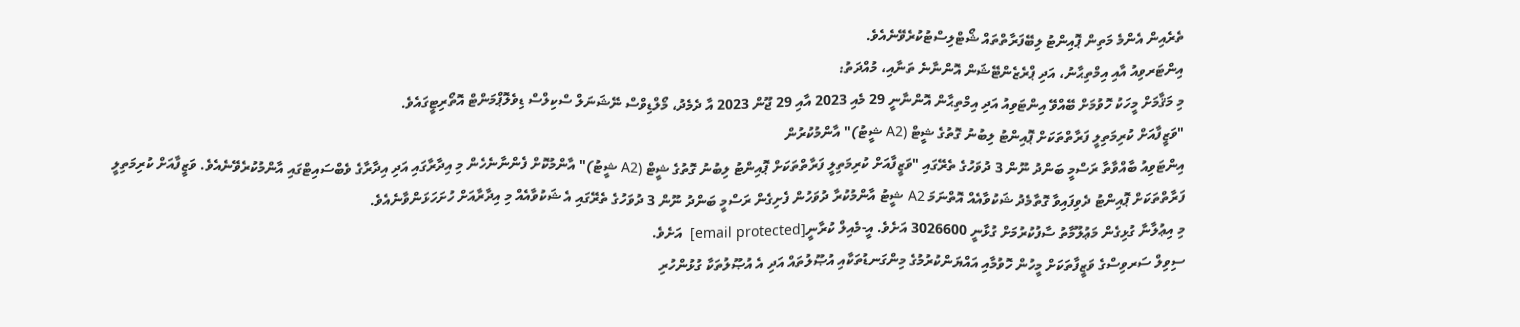ތެރެއިން އެންމެ މަތިން ޕޮއިންޓު ލިބޭފަރާތްތައް ޝޯޓްލިސްޓުކުރެވޭނެއެވެ.
އިންޓަރވިއު އާއި އިމްތިޙާނު، އަދި ޕްރެޒެންޓޭޝަން އޮންނާނެ ތަނާއި، މުއްދަތު:
މި މަޤާމަށް މީހަކު ހޮވުމަށް ބޭއްވޭ އިންޓަވިއު އަދި އިމްތިޙާން އޮންނާނީ 29 މެއި 2023 އާއި 29 ޖޫން 2023 އާ ދެމެދު، މޯލްޑިވްސް ނޭޝަނަލް ސްކިލްސް ޑިވެލޮޕްމަންޓް އޮތޯރިޓީގައެވެ.
"ވަޒީފާއަށް ކުރިމަތިލީ ފަރާތްތަކަށް ޕޮއިންޓު ލިބުނު ގޮތުގެ ޝީޓް (A2 ޝީޓު)" އާންމުކުރުން
އިންޓަވިއު ބާއްވާތާ ރަސްމީ ބަންދު ނޫން 3 ދުވަހުގެ ތެރޭގައި "ވަޒީފާއަށް ކުރިމަތިލީ ފަރާތްތަކަށް ޕޮއިންޓު ލިބުނު ގޮތުގެ ޝީޓް (A2 ޝީޓު)" އާންމުކޮށް ފެންނާނެހެން މި އިދާރާގައި އަދި އިދާރާގެ ވެބްސައިޓްގައި އާންމުކުރެވޭނެއެވެ. ވަޒީފާއަށް ކުރިމަތިލީ ފަރާތްތަކަށް ޕޮއިންޓު ދެވިފައިވާ ގޮތާމެދު ޝަކުވާއެއް އޮތްނަމަ A2 ޝީޓު އާންމުކުރާ ދުވަހުން ފެށިގެން ރަސްމީ ބަންދު ނޫން 3 ދުވަހުގެ ތެރޭގައި އެ ޝަކުވާއެއް މި އިދާރާއަށް ހުށަހަޅަންވާނެއެވެ.
މި އިޢުލާނާ ގުޅިގެން މަޢުލޫމާތު ސާފުކުރުމަށް ގުޅާނީ 3026600 އަށެވެ. އީ-މެއިލް ކުރާނީ[email protected]  އަށެވެ.
ސިވިލް ސަރވިސްގެ ވަޒީފާތަކަށް މީހުން ހޮވުމާއި އައްޔަންކުރުމުގެ މިންގަނޑުތަކާއި އުޞޫލުތައް އަދި އެ އުޞޫލުތަކާ ގުޅުންހުރި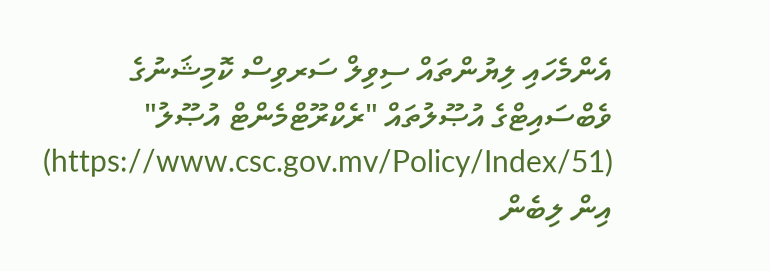އެންމެހައި ލިޔުންތައް ސިވިލް ސަރވިސް ކޮމިޝަނުގެ ވެބްސައިޓްގެ އުޞޫލުތައް "ރެކްރޫޓްމެންޓް އުޞޫލު" (https://www.csc.gov.mv/Policy/Index/51) އިން ލިބެން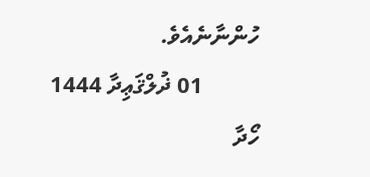ހުންނާނެއެވެ.
          01 ޛުލްޤަޢިދާ 1444
ހޯދާ